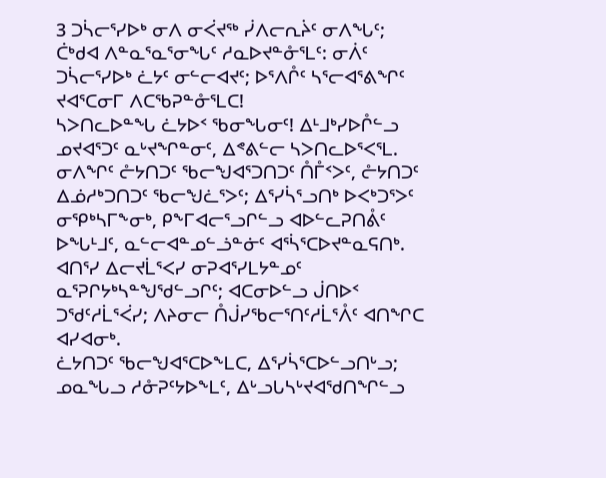3 ᑐᓵᓕᕐᓯᐅᒃ ᓂᐱ ᓂᐹᔪᖅ ᓰᐱᓕᕆᔩᑦ ᓂᐱᖓᑦ; ᑖᒃᑯᐊ ᐱᓐᓇᕐᓇᕐᓂᖓᑦ ᓱᓇᐅᔪᓐᓁᕐᒪᑦ: ᓂᐲᑦ ᑐᓵᓕᕐᓯᐅᒃ ᓛᔭᑦ ᓂᓪᓕᐊᔪᑦ; ᐅᕐᐱᒊᑦ ᓴᕐᓕᐊᕐᕕᖏᑦ ᔪᐊᕐᑕᓂᒥ ᐱᑕᖃᕈᓐᓁᕐᒪᑕ!
ᓴᐳᑎᓚᐅᓐᖓ ᓛᔭᐅᑉ ᖃᓂᖓᓂᑦ! ᐃᒻᒧᒃᓯᐅᒊᓪᓗ ᓄᔪᐊᕐᑐᑦ ᓇᒡᔪᖏᓐᓂᑦ, ᐃᕝᕕᓪᓕ ᓴᐳᑎᓚᐅᕐᐸᕐᒪ.
ᓂᐱᖏᑦ ᓔᔭᑎᑐᑦ ᖃᓕᖑᐊᕐᑐᑎᑐᑦ ᑍᒤᑉᐳᑦ, ᓔᔭᑎᑐᑦ ᐃᓅᓱᒃᑐᑎᑐᑦ ᖃᓕᖑᓛᕐᐳᑦ; ᐃᕐᓯᓵᕐᓗᑎᒃ ᐅᐸᒃᑐᕐᐳᑦ ᓂᕿᒃᓴᒥᖕᓂᒃ, ᑭᖕᒥᐊᓕᕐᓗᒋᓪᓗ ᐊᐅᓪᓚᕈᑎᕔᑦ ᐅᖓᒻᒧᑦ, ᓇᓪᓕᐊᓐᓄᓪᓘᓐᓃᑦ ᐊᕐᓵᕐᑕᐅᔪᓐᓇᕋᑎᒃ.
ᐊᑎᕐᓯ ᐃᓕᔪᒫᕐᐸᓯ ᓂᕈᐊᕐᓯᒪᔭᓐᓄᑦ ᓇᕐᕈᒋᔭᒃᓴᓐᖑᖁᓪᓗᒋᑦ; ᐊᑕᓂᐅᓪᓗ ᒎᑎᐅᑉ ᑐᖁᑦᓱᒫᕐᐹᓯ; ᐱᔨᓂᓕ ᑍᒎᓯᖃᓕᕐᑎᑦᓱᒫᕐᐰᑦ ᐊᑎᖏᑕ ᐊᓯᐊᓂᒃ.
ᓛᔭᑎᑐᑦ ᖃᓕᖑᐊᕐᑕᐅᖕᒪᑕ, ᐃᕐᓯᓵᕐᑕᐅᓪᓗᑎᒡᓗ; ᓄᓇᖓᓗ ᓱᓁᕈᑦᔭᐅᖕᒪᑦ, ᐃᒡᓗᒐᓴᒡᔪᐊᖁᑎᖏᓪᓗ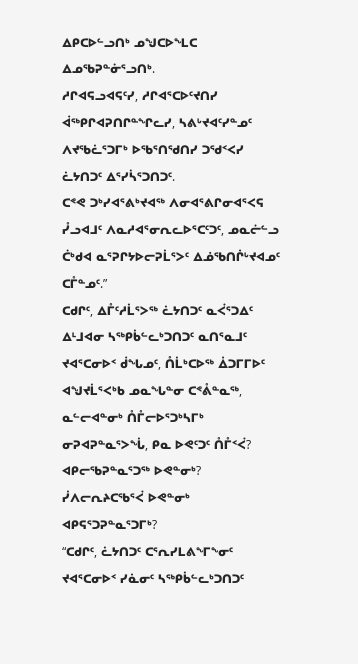ᐃᑭᑕᐅᓪᓗᑎᒃ ᓄᖑᑕᐅᖕᒪᑕ ᐃᓄᖃᕈᓐᓃᕐᓗᑎᒃ.
ᓱᒋᐊᕋᓗᐊᕋᑦᓯ, ᓱᒋᐊᕐᑕᐅᑦᔪᑎᓯ ᐋᖅᑭᒋᐊᕈᑎᒋᓐᖏᓚᓯ, ᓴᕕᒡᔪᐊᑦᓯᓐᓄᑦ ᐱᔪᖃᓛᕐᑐᒥᒃ ᐅᖃᕐᑎᖁᑎᓯ ᑐᖁᑉᐸᓯ ᓛᔭᑎᑐᑦ ᐃᕐᓯᓵᕐᑐᑎᑐᑦ.
ᑕᕝᕙ ᑐᒃᓯᐊᕐᕕᒃᔪᐊᖅ ᐱᓂᐊᕐᕕᒋᓂᐊᕐᐸᕋ ᓮᓗᐊᒧᑦ ᐱᓇᓱᐊᕐᓂᕆᓚᐅᕐᑕᑦᑐᑦ, ᓄᓇᓖᓪᓗ ᑖᒃᑯᐊ ᓇᕐᕈᒋᔭᐅᓕᕈᒫᕐᐳᑦ ᐃᓅᖃᑎᒌᒡᔪᐊᓄᑦ ᑕᒤᓐᓄᑦ.”
ᑕᑯᒋᑦ, ᐃᒤᑦᓱᒫᕐᐳᖅ ᓛᔭᑎᑐᑦ ᓇᐹᕐᑐᐃᑦ ᐃᒻᒧᐊᓂ ᓴᖅᑭᑳᓪᓚᒃᑐᑎᑐᑦ ᓇᑎᕐᓇᒧᑦ ᔪᐊᕐᑕᓂᐅᑉ ᑰᖓᓄᑦ, ᑍᒫᒃᑕᐅᖅ ᐄᑐᒥᒥᐅᑦ ᐊᖑᔪᒫᕐᐸᒃᑲ ᓄᓇᖓᓐᓂ ᑕᕝᕔᓐᓇᖅ, ᓇᓪᓕᐊᓐᓂᒃ ᑍᒤᓕᐅᕐᑐᒃᓴᒥᒃ ᓂᕈᐊᕈᓐᓇᕐᐳᖔ, ᑭᓇ ᐅᕙᑦᑐᑦ ᑍᒤᑉᐹ? ᐊᑭᓕᖃᕈᓐᓇᕐᑐᖅ ᐅᕙᓐᓂᒃ? ᓰᐱᓕᕆᔨᑕᖃᕐᐹ ᐅᕙᓐᓂᒃ ᐊᑭᕋᕐᑐᕈᓐᓇᕐᑐᒥᒃ?
“ᑕᑯᒋᑦ, ᓛᔭᑎᑐᑦ ᑕᕐᕆᓯᒪᕕᖕᒥᖕᓂᑦ ᔪᐊᕐᑕᓂᐅᑉ ᓯᓈᓂᑦ ᓴᖅᑭᑳᓪᓚᒃᑐᑎᑐᑦ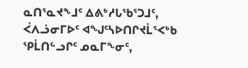ᓇᑎᕐᓇᔪᖕᒧᑦ ᐃᕕᒃᓱᒐᖃᕐᑐᒧᑦ, ᐹᐱᓘᓂᒥᐅᑦ ᐊᖑᑦᓴᐅᑎᒋᔪᒫᕐᐸᒃᑲ ᕿᒫᑎᓪᓗᒋᑦ ᓄᓇᒥᖕᓂᑦ,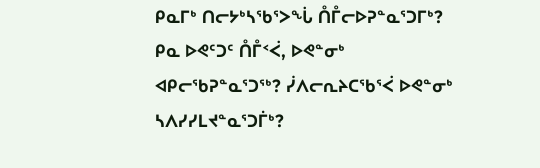ᑭᓇᒥᒃ ᑎᓕᔭᒃᓴᖃᕐᐳᖔ ᑍᒤᓕᐅᕈᓐᓇᕐᑐᒥᒃ? ᑭᓇ ᐅᕙᑦᑐᑦ ᑍᒤᑉᐹ, ᐅᕙᓐᓂᒃ ᐊᑭᓕᖃᕈᓐᓇᕐᑐᖅ? ᓰᐱᓕᕆᔨᑕᖃᕐᐹ ᐅᕙᓐᓂᒃ ᓴᐱᓯᓯᒪᔪᓐᓇᕐᑐᒦᒃ?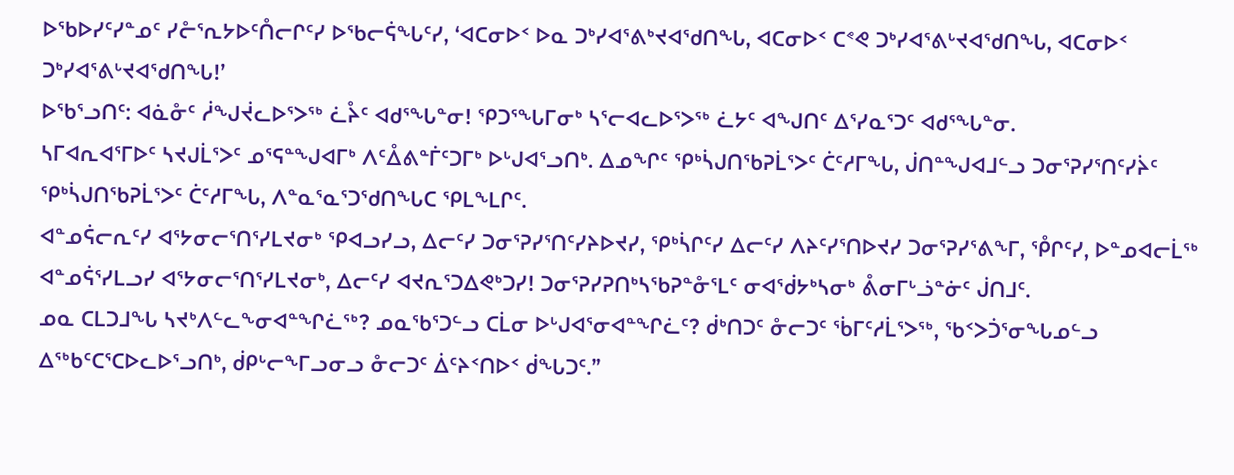ᐅᖃᐅᓯᑦᓯᓐᓄᑦ ᓯᓔᕐᕆᔭᐅᑦᑍᓕᒋᑦᓯ ᐅᖃᓕᕌᖓᑦᓯ, ‘ᐊᑕᓂᐅᑉ ᐅᓇ ᑐᒃᓯᐊᕐᕕᒃᔪᐊᖁᑎᖓ, ᐊᑕᓂᐅᑉ ᑕᕝᕙ ᑐᒃᓯᐊᕐᕕᒡᔪᐊᖁᑎᖓ, ᐊᑕᓂᐅᑉ ᑐᒃᓯᐊᕐᕕᒡᔪᐊᖁᑎᖓ!’
ᐅᖃᕐᓗᑎᑦ: ᐊᓈᓁᑦ ᓲᖑᔫᓚᐅᕐᐳᖅ ᓛᔧᑦ ᐊᑯᕐᖓᓐᓂ! ᕿᑐᕐᖓᒥᓂᒃ ᓴᕐᓕᐊᓚᐅᕐᐳᖅ ᓛᔭᑦ ᐊᖑᑎᑦ ᐃᕐᓯᓇᕐᑐᑦ ᐊᑯᕐᖓᓐᓂ.
ᓴᒥᐊᕆᐊᕐᒥᐅᑦ ᓴᔪᒍᒫᕐᐳᑦ ᓄᕐᕋᓐᖑᐊᒥᒃ ᐱᑦᐂᕕᓐᒦᑦᑐᒥᒃ ᐅᒡᒍᐊᕐᓗᑎᒃ. ᐃᓄᖏᑦ ᕿᒃᓵᒍᑎᖃᕈᒫᕐᐳᑦ ᑖᑦᓱᒥᖓ, ᒎᑎᓐᖑᐊᒧᓪᓗ ᑐᓂᕐᕈᓯᕐᑎᑦᓯᔩᑦ ᕿᒃᓵᒍᑎᖃᕈᒫᕐᐳᑦ ᑖᑦᓱᒥᖓ, ᐱᓐᓇᕐᓇᕐᑐᖁᑎᖓᑕ ᕿᒪᖕᒪᒋᑦ.
ᐊᓐᓄᕌᓕᕆᑦᓯ ᐊᕐᔭᓂᓕᕐᑎᕐᓯᒪᔪᓂᒃ ᕿᐊᓗᓯᓗ, ᐃᓕᑦᓯ ᑐᓂᕐᕈᓯᕐᑎᑦᓯᔨᐅᔪᓯ, ᕿᒃᓵᒋᑦᓯ ᐃᓕᑦᓯ ᐱᔨᑦᓯᕐᑎᐅᔪᓯ ᑐᓂᕐᕈᓯᕐᕕᖕᒥ, ᕾᒋᑦᓯ, ᐅᓐᓄᐊᓕᒫᖅ ᐊᓐᓄᕌᕐᓯᒪᓗᓯ ᐊᕐᔭᓂᓕᕐᑎᕐᓯᒪᔪᓂᒃ, ᐃᓕᑦᓯ ᐊᔪᕆᕐᑐᐃᕙᒃᑐᓯ! ᑐᓂᕐᕈᓯᕈᑎᒃᓴᖃᕈᓐᓁᕐᒪᑦ ᓂᐊᖂᔭᒃᓴᓂᒃ ᕔᓂᒥᒡᓘᓐᓃᑦ ᒎᑎᒧᑦ.
ᓄᓇ ᑕᒪᑐᒧᖓ ᓴᔪᒃᐱᓪᓚᖕᓂᐊᓐᖏᓛᖅ? ᓄᓇᖃᕐᑐᓪᓗ ᑕᒫᓂ ᐅᒡᒍᐊᕐᓂᐊᓐᖏᓛᑦ? ᑰᒃᑎᑐᑦ ᓁᓕᑐᑦ ᖄᒥᑦᓱᒫᕐᐳᖅ, ᖃᑉᐳᑑᕐᓂᖓᓄᓪᓗ ᐃᖅᑲᑦᑕᕐᑕᐅᓚᐅᕐᓗᑎᒃ, ᑰᑭᒡᓕᖕᒥᓗᓂᓗ ᓁᓕᑐᑦ ᐄᑦᔨᑉᑎᐅᑉ ᑰᖓᑐᑦ.”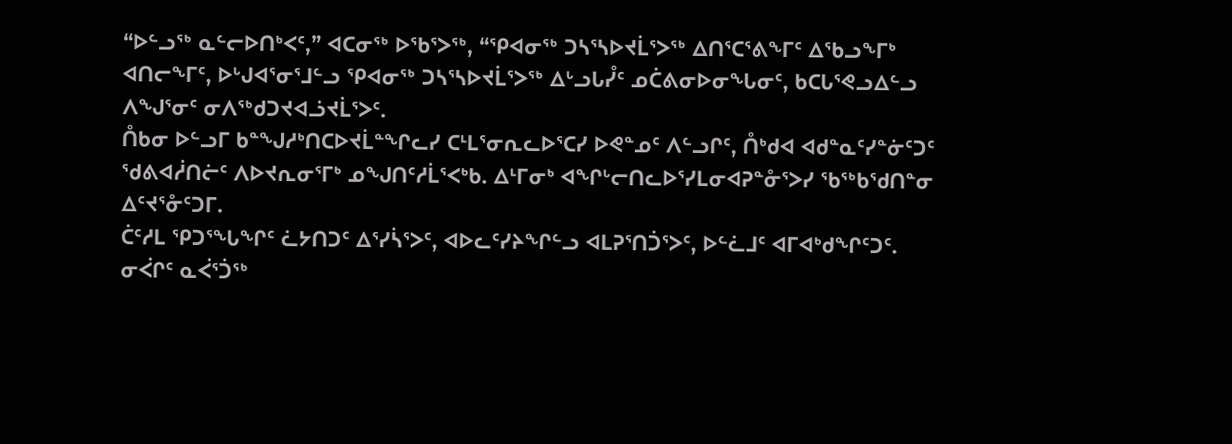“ᐅᓪᓗᖅ ᓇᓪᓕᐅᑎᒃᐸᑦ,” ᐊᑕᓂᖅ ᐅᖃᕐᐳᖅ, “ᕿᐊᓂᖅ ᑐᓴᕐᓴᐅᔪᒫᕐᐳᖅ ᐃᑎᕐᑕᕐᕕᖕᒥᑦ ᐃᖃᓗᖕᒥᒃ ᐊᑎᓕᖕᒥᑦ, ᐅᒡᒍᐊᕐᓂᕐᒧᓪᓗ ᕿᐊᓂᖅ ᑐᓴᕐᓴᐅᔪᒫᕐᐳᖅ ᐃᒡᓗᒐᓮᑦ ᓄᑖᕕᓂᐅᓂᖓᓂᑦ, ᑲᑕᒐᕐᕙᓗᐃᓪᓗ ᐱᖑᕐᓂᑦ ᓂᐱᖅᑯᑐᔪᐊᓘᔪᒫᕐᐳᑦ.
ᑍᑲᓂ ᐅᓪᓗᒥ ᑲᓐᖑᓱᒃᑎᑕᐅᔪᒫᓐᖏᓚᓯ ᑕᒻᒪᕐᓂᕆᓚᐅᕐᑕᓯ ᐅᕙᓐᓄᑦ ᐱᓪᓗᒋᑦ, ᑍᒃᑯᐊ ᐊᑯᓐᓇᑦᓯᓐᓃᑦᑐᑦ ᖁᕕᐊᓲᑎᓖᑦ ᐱᐅᔪᕆᓂᕐᒥᒃ ᓄᖑᑎᑦᓱᒫᕐᐸᒃᑲ. ᐃᒻᒥᓂᒃ ᐊᖏᒡᓕᑎᓚᐅᕐᓯᒪᓂᐊᕈᓐᓁᕐᐳᓯ ᖃᖅᑲᖁᑎᓐᓂ ᐃᑦᔪᕐᓁᑦᑐᒥ.
ᑖᑦᓱᒪ ᕿᑐᕐᖓᖏᑦ ᓛᔭᑎᑐᑦ ᐃᕐᓯᓵᕐᐳᑦ, ᐊᐅᓚᑦᓯᔨᖏᓪᓗ ᐊᒪᕈᕐᑎᑑᕐᐳᑦ, ᐅᓪᓛᒧᑦ ᐊᒥᐊᒃᑯᖏᑦᑐᑦ.
ᓂᐹᒋᑦ ᓇᐹᕐᑑᖅ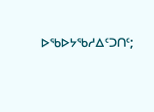ᐅᖃᐅᔭᖃᓱᐃᑦᑐᑎᑦ;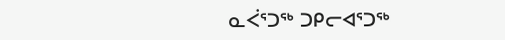ᓇᐹᕐᑐᖅ ᑐᑭᓕᐊᕐᑐᖅ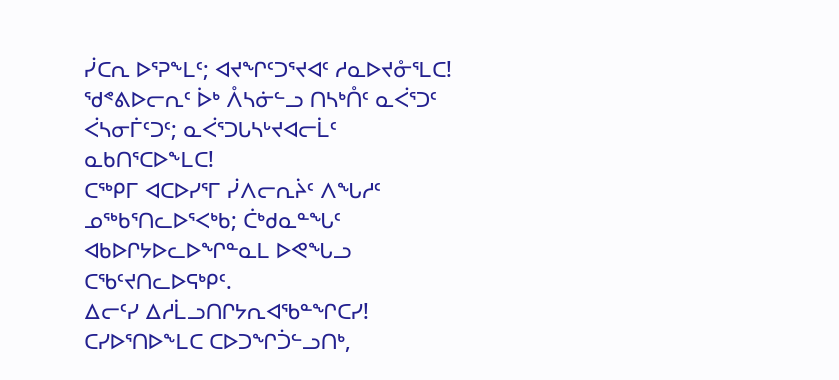ᓰᑕᕆ ᐅᕐᕈᖕᒪᑦ; ᐊᔪᖏᑦᑐᕐᔪᐊᑦ ᓱᓇᐅᔪᓁᕐᒪᑕ! ᖁᕝᕕᐅᓕᕆᑦ ᐆᒃ ᐰᓴᓃᓪᓗ ᑎᓴᒃᑍᑦ ᓇᐹᕐᑐᑦ ᐹᓴᓂᒦᑦᑐᑦ; ᓇᐹᕐᑐᒐᓴᒡᔪᐊᓕᒫᑦ ᓇᑲᑎᕐᑕᐅᖕᒪᑕ!
ᑕᖅᑭᒥ ᐊᑕᐅᓯᕐᒥ ᓰᐱᓕᕆᔩᑦ ᐱᖓᓱᑦ ᓄᖅᑲᕐᑎᓚᐅᕐᐸᒃᑲ; ᑖᒃᑯᓇᓐᖓᑦ ᐊᑲᐅᒋᔭᐅᓚᐅᖏᓐᓇᒪ ᐅᕙᖓᓗ ᑕᖃᑦᔪᑎᓚᐅᕋᒃᑭᑦ.
ᐃᓕᑦᓯ ᐃᓱᒫᓗᑎᒋᔭᕆᐊᖃᓐᖏᑕᓯ! ᑕᓯᐅᕐᑎᐅᖕᒪᑕ ᑕᐅᑐᖏᑑᓪᓗᑎᒃ,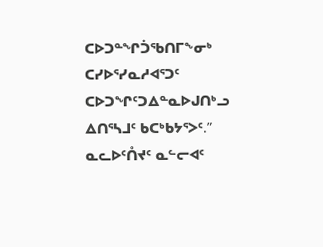ᑕᐅᑐᓐᖏᑑᖃᑎᒥᖕᓂᒃ ᑕᓯᐅᕐᓯᓇᓱᐊᕐᑐᑦ ᑕᐅᑐᖏᑦᑐᐃᓐᓇᐅᒍᑎᒃᓗ ᐃᑎᕐᓴᒧᑦ ᑲᑕᒃᑲᔭᕐᐳᑦ.”
ᓇᓚᐅᑦᑍᔪᑦ ᓇᓪᓕᐊᑦ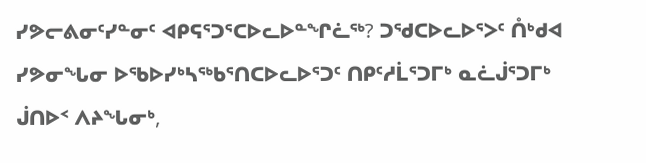ᓯᕗᓕᕕᓂᑦᓯᓐᓂᑦ ᐊᑭᕋᕐᑐᕐᑕᐅᓚᐅᓐᖏᓛᖅ? ᑐᖁᑕᐅᓚᐅᕐᐳᑦ ᑍᒃᑯᐊ ᓯᕗᓂᖓᓂ ᐅᖃᐅᓯᒃᓴᖅᑲᕐᑎᑕᐅᓚᐅᕐᑐᑦ ᑎᑭᑦᓱᒫᕐᑐᒥᒃ ᓇᓛᒎᕐᑐᒥᒃ ᒎᑎᐅᑉ ᐱᔨᖓᓂᒃ,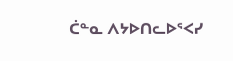ᑖᓐᓇ ᐱᔭᐅᑎᓚᐅᕐᐸᓯ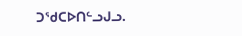ᑐᖁᑕᐅᑎᓪᓗᒍᓗ.